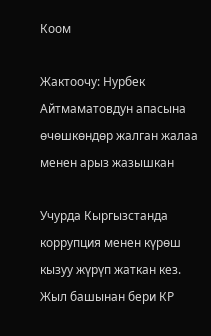Коом

Жактоочу: Нурбек Айтмаматовдун апасына өчөшкөндөр жалган жалаа менен арыз жазышкан

Учурда Кыргызстанда коррупция менен күрөш кызуу жүрүп жаткан кез.  Жыл башынан бери КР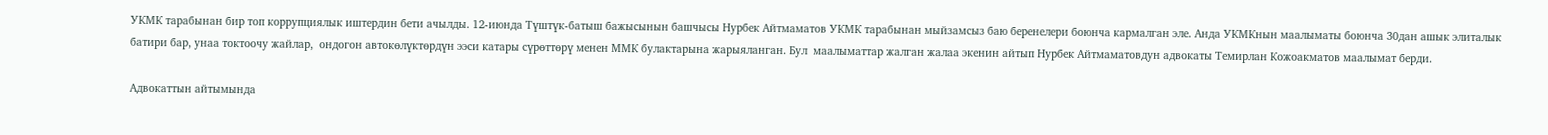УКМК тарабынан бир топ коррупциялык иштердин бети ачылды. 12-июнда Түштүк-батыш бажысынын башчысы Нурбек Айтмаматов УКМК тарабынан мыйзамсыз баю беренелери боюнча кармалган эле. Анда УКМКнын маалыматы боюнча 30дан ашык элиталык батири бар, унаа токтоочу жайлар,  ондогон автокөлүктөрдүн ээси катары сүрөттөрү менен ММК булактарына жарыяланган. Бул  маалыматтар жалган жалаа экенин айтып Нурбек Айтмаматовдун адвокаты Темирлан Кожоакматов маалымат берди.

Адвокаттын айтымында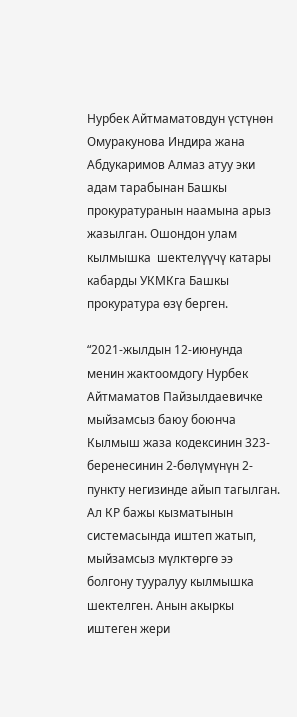Нурбек Айтмаматовдун үстүнөн Омуракунова Индира жана Абдукаримов Алмаз атуу эки адам тарабынан Башкы прокуратуранын наамына арыз жазылган. Ошондон улам кылмышка  шектелүүчү катары кабарды УКМКга Башкы прокуратура өзү берген.

“2021-жылдын 12-июнунда  менин жактоомдогу Нурбек Айтмаматов Пайзылдаевичке  мыйзамсыз баюу боюнча Кылмыш жаза кодексинин 323-беренесинин 2-бөлүмүнүн 2-пункту негизинде айып тагылган. Ал КР бажы кызматынын системасында иштеп жатып, мыйзамсыз мүлктөргө ээ болгону тууралуу кылмышка шектелген. Анын акыркы иштеген жери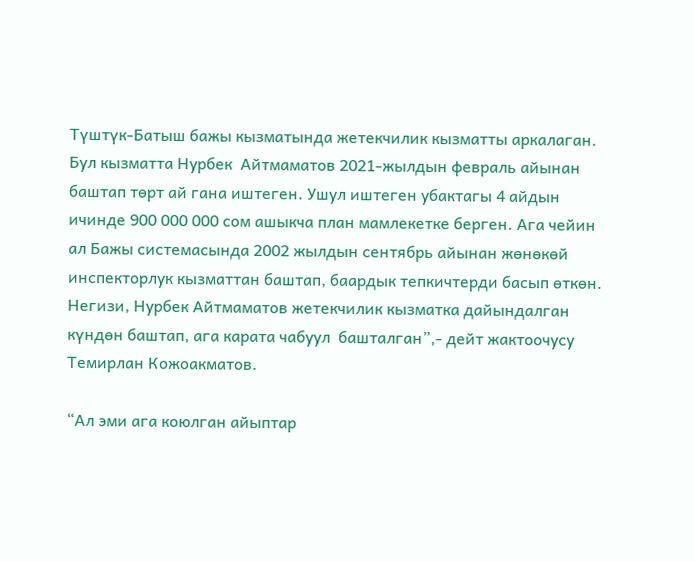Түштүк-Батыш бажы кызматында жетекчилик кызматты аркалаган. Бул кызматта Нурбек  Айтмаматов 2021-жылдын февраль айынан баштап төрт ай гана иштеген. Ушул иштеген убактагы 4 айдын ичинде 900 000 000 сом ашыкча план мамлекетке берген. Ага чейин ал Бажы системасында 2002 жылдын сентябрь айынан жөнөкөй инспекторлук кызматтан баштап, баардык тепкичтерди басып өткөн. Негизи, Нурбек Айтмаматов жетекчилик кызматка дайындалган күндөн баштап, ага карата чабуул  башталган”,- дейт жактоочусу Темирлан Кожоакматов.

“Ал эми ага коюлган айыптар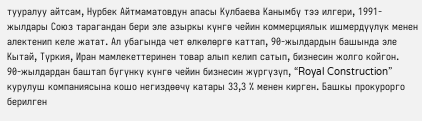тууралуу айтсам, Нурбек Айтмаматовдун апасы Кулбаева Канымбү тээ илгери, 1991-жылдары Союз тарагандан бери эле азыркы күнгө чейин коммерциялык ишмердүүлүк менен алектенип келе жатат. Ал убагында чет өлкөлөргө каттап, 90-жылдардын башында эле Кытай, Түркия, Иран мамлекеттеринен товар алып келип сатып, бизнесин жолго койгон.  90-жылдардан баштап бүгүнкү күнгө чейин бизнесин жүргүзүп, “Royal Construction” курулуш компаниясына кошо негиздөөчү катары 33,3 % менен кирген. Башкы прокурорго берилген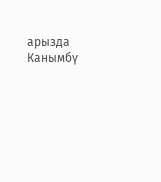арызда Канымбү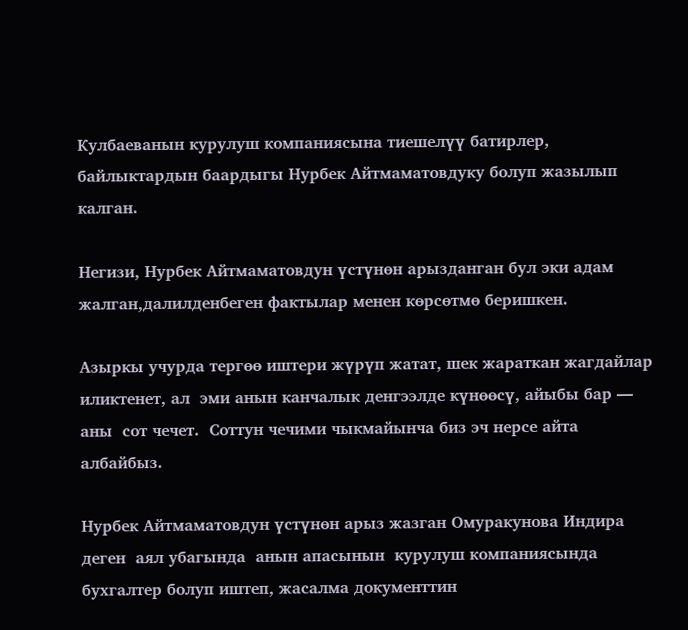Кулбаеванын курулуш компаниясына тиешелүү батирлер, байлыктардын баардыгы Нурбек Айтмаматовдуку болуп жазылып калган.

Негизи, Нурбек Айтмаматовдун үстүнөн арызданган бул эки адам жалган,далилденбеген фактылар менен көрсөтмө беришкен.

Азыркы учурда тергөө иштери жүрүп жатат, шек жараткан жагдайлар  иликтенет, ал  эми анын канчалык денгээлде күнөөсү, айыбы бар — аны  сот чечет.  Соттун чечими чыкмайынча биз эч нерсе айта албайбыз.

Нурбек Айтмаматовдун үстүнөн арыз жазган Омуракунова Индира деген  аял убагында  анын апасынын  курулуш компаниясында бухгалтер болуп иштеп, жасалма документтин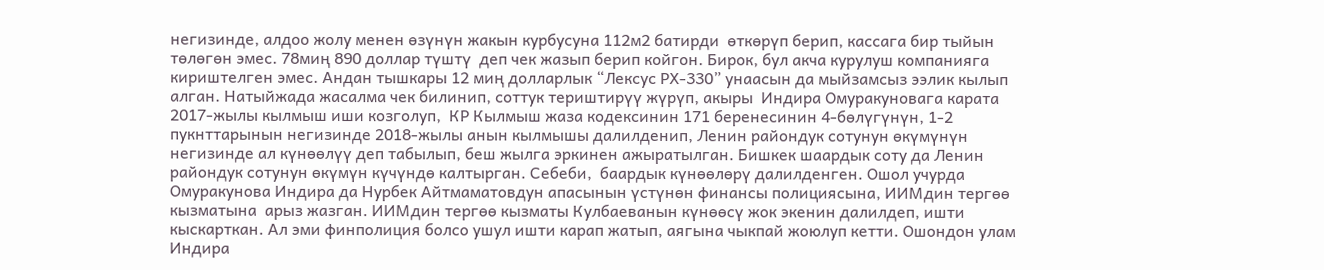негизинде, алдоо жолу менен өзүнүн жакын курбусуна 112м2 батирди  өткөрүп берип, кассага бир тыйын төлөгөн эмес. 78миң 890 доллар түштү  деп чек жазып берип койгон. Бирок, бул акча курулуш компанияга кириштелген эмес. Андан тышкары 12 миң долларлык “Лексус РХ-330” унаасын да мыйзамсыз ээлик кылып алган. Натыйжада жасалма чек билинип, соттук териштирүү жүрүп, акыры  Индира Омуракуновага карата 2017-жылы кылмыш иши козголуп,  КР Кылмыш жаза кодексинин 171 беренесинин 4-бөлүгүнүн, 1-2 пукнттарынын негизинде 2018-жылы анын кылмышы далилденип, Ленин райондук сотунун өкүмүнүн негизинде ал күнөөлүү деп табылып, беш жылга эркинен ажыратылган. Бишкек шаардык соту да Ленин райондук сотунун өкүмүн күчүндө калтырган. Себеби,  баардык күнөөлөрү далилденген. Ошол учурда Омуракунова Индира да Нурбек Айтмаматовдун апасынын үстүнөн финансы полициясына, ИИМдин тергөө кызматына  арыз жазган. ИИМдин тергөө кызматы Кулбаеванын күнөөсү жок экенин далилдеп, ишти кыскарткан. Ал эми финполиция болсо ушул ишти карап жатып, аягына чыкпай жоюлуп кетти. Ошондон улам Индира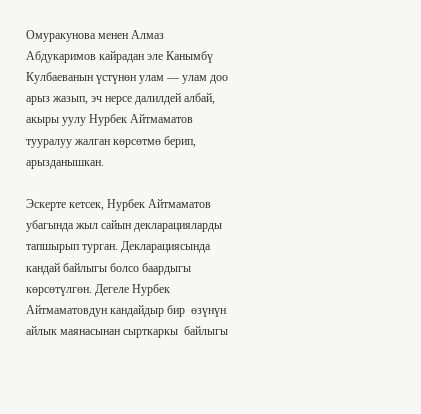Омуракунова менен Алмаз Абдукаримов кайрадан эле Канымбү Кулбаеванын үстүнөн улам — улам доо арыз жазып, эч нерсе далилдей албай, акыры уулу Нурбек Айтмаматов тууралуу жалган көрсөтмө берип, арызданышкан.

Эскерте кетсек, Нурбек Айтмаматов убагында жыл сайын декларацияларды тапшырып турган. Декларациясында кандай байлыгы болсо баардыгы көрсөтүлгөн. Дегеле Нурбек Айтмаматовдун кандайдыр бир  өзүнүн  айлык маянасынан сырткаркы  байлыгы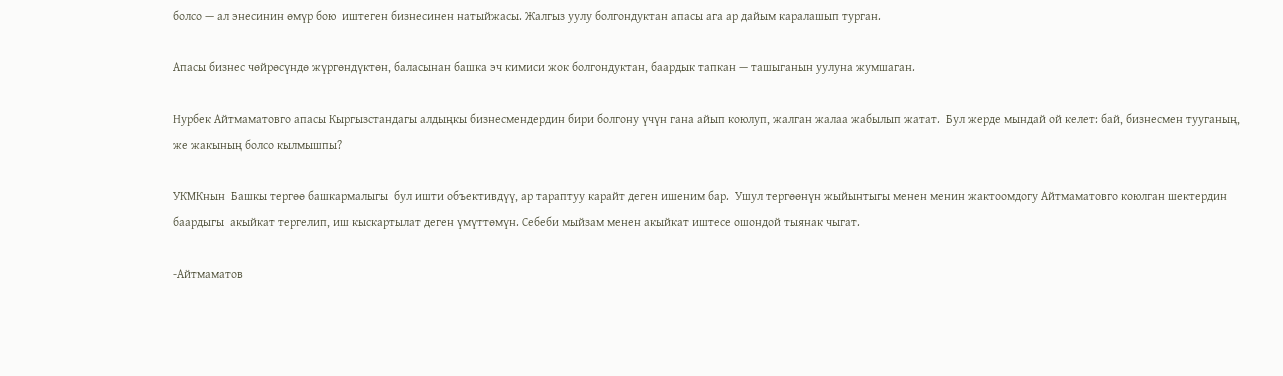болсо — ал энесинин өмүр бою  иштеген бизнесинен натыйжасы. Жалгыз уулу болгондуктан апасы ага ар дайым каралашып турган.

Апасы бизнес чөйрөсүндө жүргөндүктөн, баласынан башка эч кимиси жок болгондуктан, баардык тапкан — ташыганын уулуна жумшаган.

Нурбек Айтмаматовго апасы Кыргызстандагы алдыңкы бизнесмендердин бири болгону үчүн гана айып коюлуп, жалган жалаа жабылып жатат.  Бул жерде мындай ой келет: бай, бизнесмен тууганың,  же жакының болсо кылмышпы?

УКМКнын  Башкы тергөө башкармалыгы  бул ишти объективдүү, ар тараптуу карайт деген ишеним бар.  Ушул тергөөнүн жыйынтыгы менен менин жактоомдогу Айтмаматовго коюлган шектердин баардыгы  акыйкат тергелип, иш кыскартылат деген үмүттөмүн. Себеби мыйзам менен акыйкат иштесе ошондой тыянак чыгат.

-Айтмаматов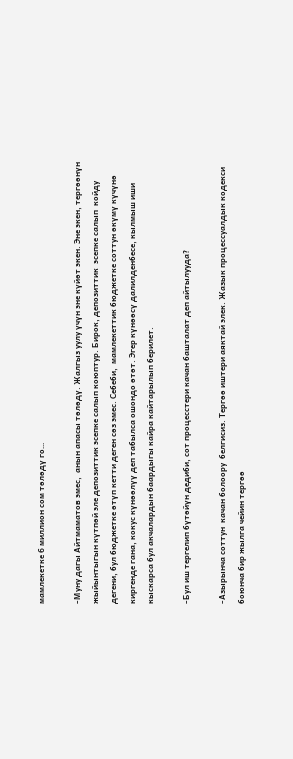мамлекетке 6 миллион сом төлөдү го…

-Муну дагы Айтмаматов эмес,  анын апасы төлөдү. Жалгыз уулу үчүн эне күйөт экен. Эне экен, тергөөнүн жыйынтыгын күтпөй эле депозиттик эсепке салып коюптур. Бирок, депозиттик  эсепке салып  койду дегени, бул бюджетке өтүп кетти деген сөз эмес. Себеби,  мамлекеттик бюджетке соттун өкүмү күчүнө киргенде гана, кокус күнөөлүү деп табылса ошондо өтөт. Эгер күнөөсү далилденбесе, кылмыш иши кыскарса бул акчалардын баардыгы кайра кайтарылып берилет.

-Бул иш тергелип бүтөйүн дедиби, сот процесстери качан башталат деп айтылууда?

-Азырынча соттун  качан болоору  белгисиз. Тергөө иштери аяктай элек. Жазык процессуалдык кодекси  боюнча бир жылга чейин тергөө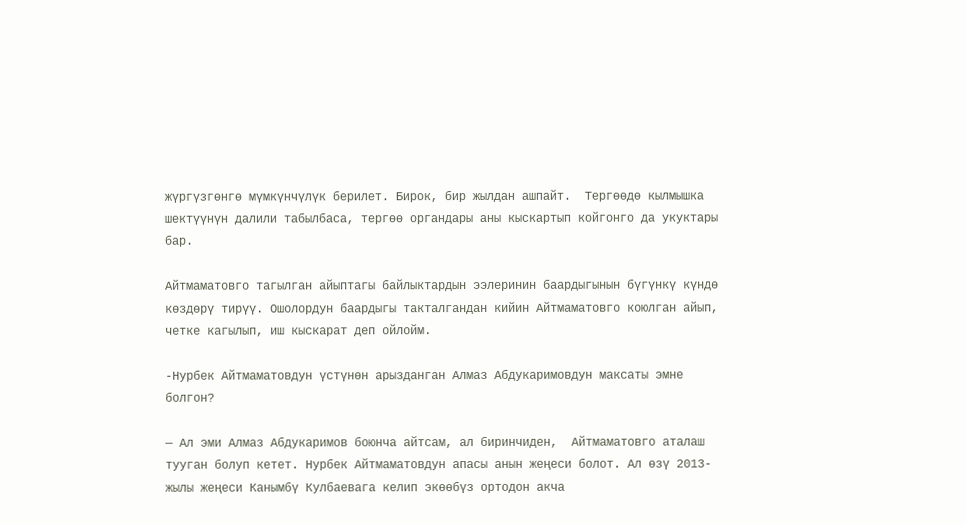жүргүзгөнгө мүмкүнчүлүк берилет. Бирок, бир жылдан ашпайт.  Тергөөдө кылмышка шектүүнүн далили табылбаса, тергөө органдары аны кыскартып койгонго да укуктары бар.

Айтмаматовго тагылган айыптагы байлыктардын ээлеринин баардыгынын бүгүнкү күндө көздөрү тирүү. Ошолордун баардыгы такталгандан кийин Айтмаматовго коюлган айып,  четке кагылып, иш кыскарат деп ойлойм.

-Нурбек Айтмаматовдун үстүнөн арызданган Алмаз Абдукаримовдун максаты эмне болгон?

— Ал эми Алмаз Абдукаримов боюнча айтсам, ал биринчиден,  Айтмаматовго аталаш тууган болуп кетет. Нурбек Айтмаматовдун апасы анын жеңеси болот. Ал өзү 2013-жылы жеңеси Канымбү Кулбаевага келип экөөбүз ортодон акча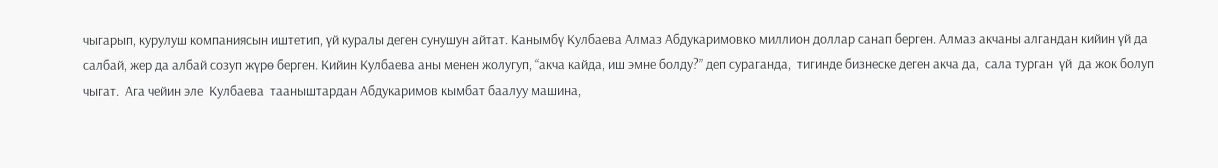чыгарып, курулуш компаниясын иштетип, үй куралы деген сунушун айтат. Канымбү Кулбаева Алмаз Абдукаримовко миллион доллар санап берген. Алмаз акчаны алгандан кийин үй да салбай, жер да албай созуп жүрө берген. Кийин Кулбаева аны менен жолугуп, “акча кайда, иш эмне болду?” деп сураганда,  тигинде бизнеске деген акча да,  сала турган  үй  да жок болуп чыгат.  Ага чейин эле  Кулбаева  тааныштардан Абдукаримов кымбат баалуу машина,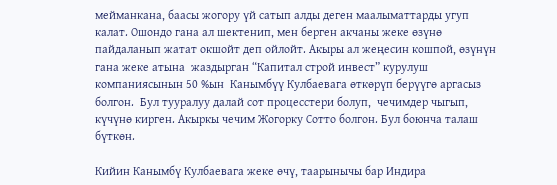мейманкана, баасы жогору үй сатып алды деген маалыматтарды угуп калат. Ошондо гана ал шектенип, мен берген акчаны жеке өзүнө пайдаланып жатат окшойт деп ойлойт. Акыры ал жеңесин кошпой, өзүнүн гана жеке атына  жаздырган “Капитал строй инвест” курулуш компаниясынын 50 %ын  Канымбүү Кулбаевага өткөрүп берүүгө аргасыз болгон.  Бул тууралуу далай сот процесстери болуп,  чечимдер чыгып, күчүнө кирген. Акыркы чечим Жогорку Сотто болгон. Бул боюнча талаш бүткөн.

Кийин Канымбү Кулбаевага жеке өчү, таарынычы бар Индира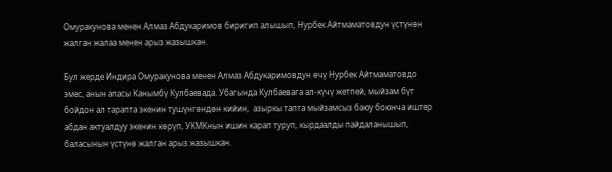Омуракунова менен Алмаз Абдукаримов биригип алышып, Нурбек Айтмаматовдун үстүнөн жалган жалаа менен арыз жазышкан.

Бул жерде Индира Омуракунова менен Алмаз Абдукаримовдун өчү Нурбек Айтмаматовдо эмес, анын апасы Канымбү Кулбаевада. Убагында Кулбаевага ал-күчү жетпей, мыйзам бүт бойдон ал тарапта экенин тушүнгөндөн кийин,  азыркы тапта мыйзамсыз баюу боюнча иштер абдан актуалдуу экенин көрүп, УКМКнын ишин карап туруп, кырдаалды пайдаланышып, баласынын үстүнө жалган арыз жазышкан.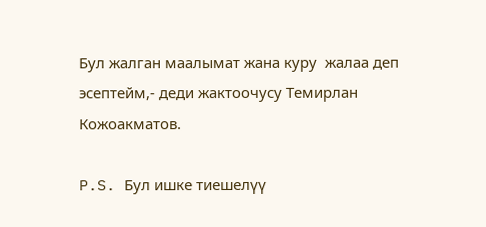Бул жалган маалымат жана куру  жалаа деп эсептейм,- деди жактоочусу Темирлан Кожоакматов.

P.S. Бул ишке тиешелүү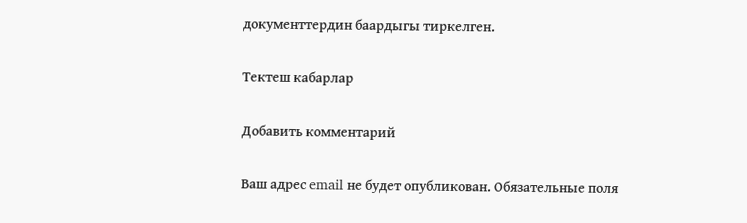документтердин баардыгы тиркелген.

Тектеш кабарлар

Добавить комментарий

Ваш адрес email не будет опубликован. Обязательные поля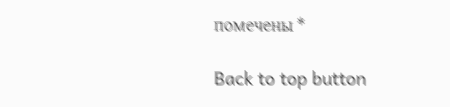помечены *

Back to top button